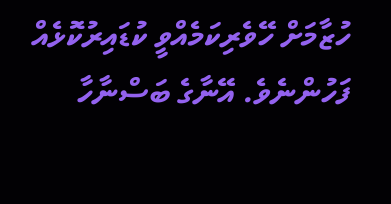ހުޒާމަށް ހޭވެރިކަމެއްވީ ކުޑައިރުކޮޅެއް ފަހުންނެވެ. އޭނާގެ ބަސްނާހާ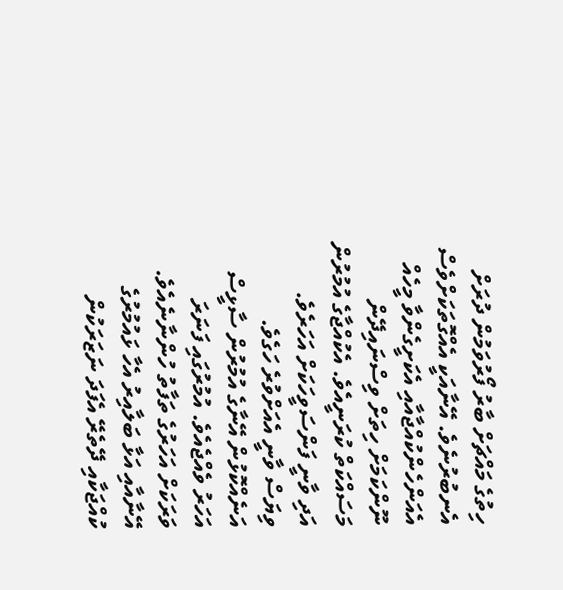ހިތުގެ މައްޗަށް ބާރު ފޯރުވަމުން ދުރަށް އެނބުރުނެވެ. އޭނާއަކީ އެއްގޮތަކަށްވެސް އެއަންހެންކުއްޖާއާއި އެކަށީގެންވާ މީހެއް ނޫންކަމަށް ހިތަށް ވިސްނައިދޭން މަސައްކަތް ކުރަނީއެވެ. އެކުއްޖާގެ އުމުރުން އަދި ވާނީ ފަންސަވީހަކަށް އަހަރެވެ. ވިޔަސް ވާނީ އެއަށްވުރެ ހަގެވެ. އަނެއްކޮޅުން އޭނާގެ އުމުރުން ސާޅީސް އަހަރު ވެއްޖެއެވެ. އުމުރުގައި ފަނަރަ ވަރަކަށް އަހަރުގެ ތަފާތު ހުންނާނެއެވެ. އޭނާއާއި އަޅާ ބަލާއިރު އެހާ ޅައުމުރުގެ ކުއްޖަކާއި ދޭތެރޭ އެފަދަ ނަޒަރަކުން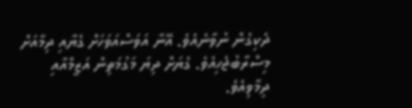ދެކިގެން ނުވާނެއެވެ. އޭނާ އަވަސްއަވަހަށް ގެޔާއި ދިމާއަށް މިސްރާބުޖެހިއެވެ. ގެޔަށް ދިޔަ މަގުމަތިން އަޒީމްއާއި ދިމާވިއެވެ.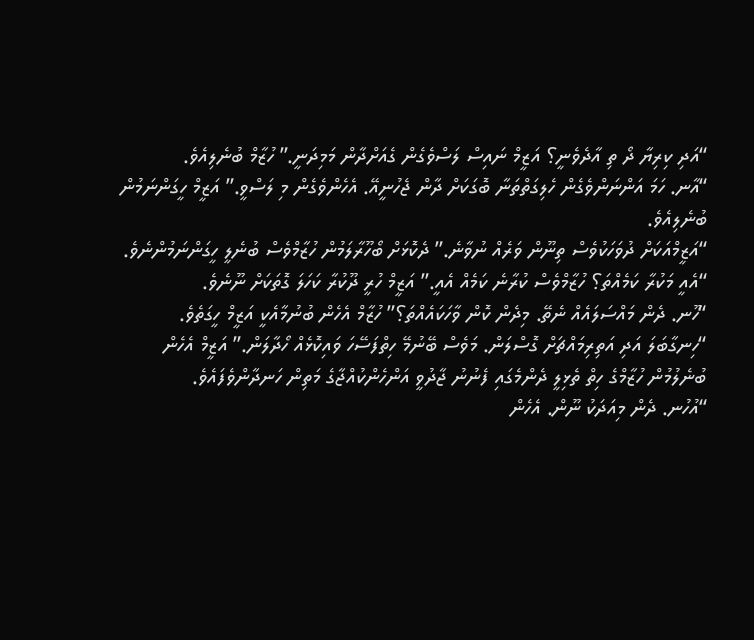“އަދި ކިރިޔާ ދޯ ތި އާދެވެނީ؟ އަޒީމް ނައިސް ލަސްވެގެން ގެއަށްދާން މަމިދަނީ.” ހުޒާމް ބުނެލިއެވެ.
“އާނ. ހަމަ އަންނަންވެގެން ހެލިގަތްތަނާ ބޮގަކަށް ދާން ޖެހުނީއޭ. އެހެންވެގެން މި ލަސްވީ.” އަޒީމް ހީގަންނަމުން ބުނެލިއެވެ.
“އަޒީމްއަކަށް ދުވަހަކުވެސް ތިނޫން ވަރެއް ނުވާނެ.” ދެކޮޅަށް ބޯހޫރާލަމުން ހުޒާމްވެސް ބުނެލީ ހީގަންނަމުންނެވެ.
“އެއީ މަކުރާ ކަމެއްތަ؟ ހުޒާމްވެސް ކުރާނެ ކަމެއް އެއީ.” އަޒީމް ހުރީ ދޫކުރާ ކަހަލަ ގޮތަކަށް ނޫނެވެ.
“ހޫނ. ދެން މައްސަލައެއް ނެތޭ. މިދެން ކޮން ވާހަކައެއްތަ؟” ހުޒާމް އެހެން ބުނުމާއެކީ އަޒީމް ހީގަތެވެ.
“ހިނގާބަލަ އަދި އަތިރިމައްޗަށް ގޮސްލަން. މަވެސް ބޭނުމޭ ހިތްފަސޭހަ ވައިކޮޅެއް ހޯދާލަން.” އަޒީމް އެހެން ބުނެލުމުން ހުޒާމްގެ ހިތް ތެޅިލީ ދެންމެގައި ފެނުނު ޖާދުވީ އަންހެންކުއްޖާގެ މަތިން ހަނދާންވެފައެވެ.
“އުހުނ. ދެން މިއަދަކު ނޫން. އެހެން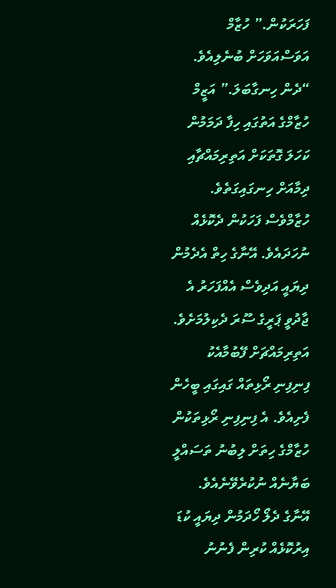ފަހަރަކުން.” ހުޒާމް އަވަސްއަވަހަށް ބުނެލިއެވެ.
“ދެން ހިނގާބަލަ.” އަޒީމް ހުޒާމްގެ އަތުގައި ހިފާ ދަމަމުން ކަހަލަ ގޮތަކަށް އަތިރިމައްޗާއި ދިމާއަށް ހިނގައިގަތެވެ. ހުޒާމްވެސް ފަހަކުން ދެކޮޅެއް ނުހަދައެވެ. އޭނާގެ ހިތް އެދެމުން ދިޔައީ އަދިވެސް އެއްފަހަރު އެ ޖާދުވީ ޕަރީގެ ސޫރަ ދެކިލުމަށެވެ.
އަތިރިމައްޗަށް ފޭބުމާއެކު ފިނިފިނި ރޯޅިތައް ގައިގައި ބީހެން ފެށިއެވެ. އެ ފިނިފިނި ރޯޅިތަކުން ހުޒާމްގެ ހިތަށް ލިބުނު ތަސައްލީ ބަޔާނެއް ނުކުރެވޭނެއެވެ. އޭނާގެ ދެލޯ ހޯދަމުން ދިޔައީ ކުޑަ އިރުކޮޅެއް ކުރިން ފެނުނު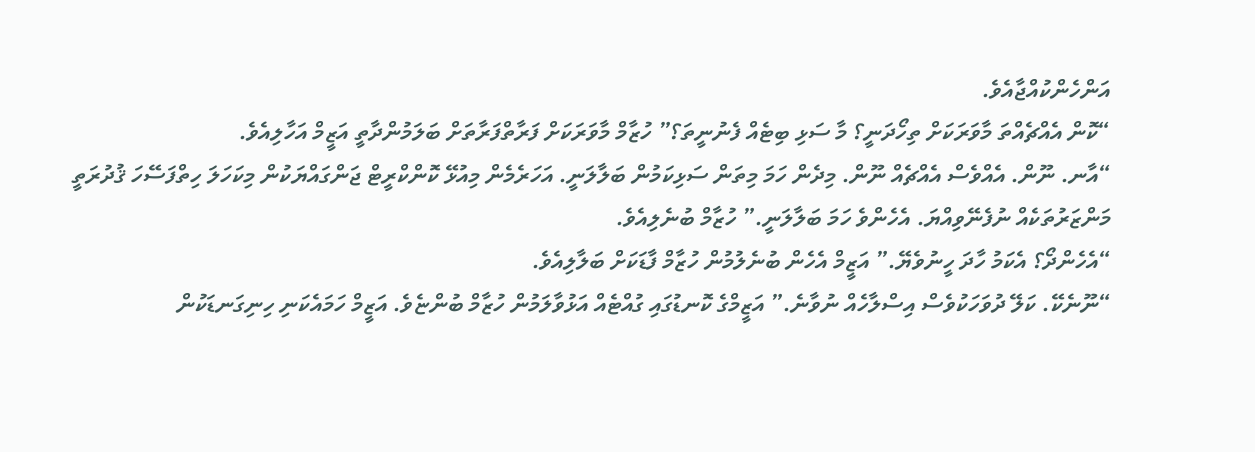އަންހެންކުއްޖާއެވެ.
“ކޮން އެއްޗެއްތަ މާވަރަކަށް ތިހޯދަނީ؟ މާ ސަޅި ބިޓެއް ފެނުނީތަ؟” ހުޒާމް މާވަރަކަށް ފަރާތްފަރާތަށް ބަލަމުންދާތީ އަޒީމް އަހާލިއެވެ.
“އާނ. ނޫން. އެއްވެސް އެއްޗެއް ނޫން. މިދެން ހަމަ މިތަން ސަޅިކަމުން ބަލާލަނީ. އަހަރެމެން މިއުޅޭ ކޮންކްރީޓް ޖަންގައްޔަކުން މިކަހަލަ ހިތްފަސޭހަ ޤުދުރަތީ މަންޒަރުތަކެއް ނުފެނޭވިއްޔަ. އެހެންވެ ހަމަ ބަލާލަނީ.” ހުޒާމް ބުނެލިއެވެ.
“އެހެންދޯ؟ އެކަމު ހާދަ ހީނުވެޔޭ.” އަޒީމް އެހެން ބުނެލުމުން ހުޒާމް ފާޑަކަށް ބަލާލިއެވެ.
“ނޫނެކޭ. ކަލޭ ދުވަހަކުވެސް އިސްލާހެއް ނުވާނެ.” އަޒީމްގެ ކޮނޑުގައި ގުއްޓެއް އަޅުވާލަމުން ހުޒާމް ބުންޏެވެ. އަޒީމް ހަމައެކަނި ހިނިގަނޑަކުން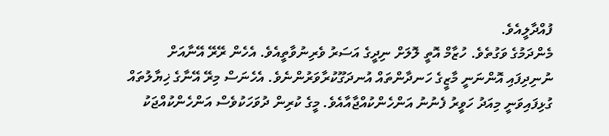ފުއްދާލީއެވެ.
މެންދަމުގެ ވަގުތެވެ. ހުޒާމް އޮތީ ލޮލަށް ނިދީގެ އަސަރު ވެރިނުވާތީއެވެ. އެހެން ރޭރޭ އޭނާއަށް ނުނިދިފައި އޮންނަނީ މާޒީގެ ހަނދާންތައް އުނދަގޫކުރާވަރުންނެވެ. އެހެނަސް މިރޭ އޭނާގެ ޚިޔާލުތައް ގުޅިފައިވަނީ މިއަދު ހަވީރު ފެނުނު އަންހެންކުއްޖާއާއެވެ. މީގެ ކުރިން ދުވަހަކުވެސް އަންހެންކުއްޖަކު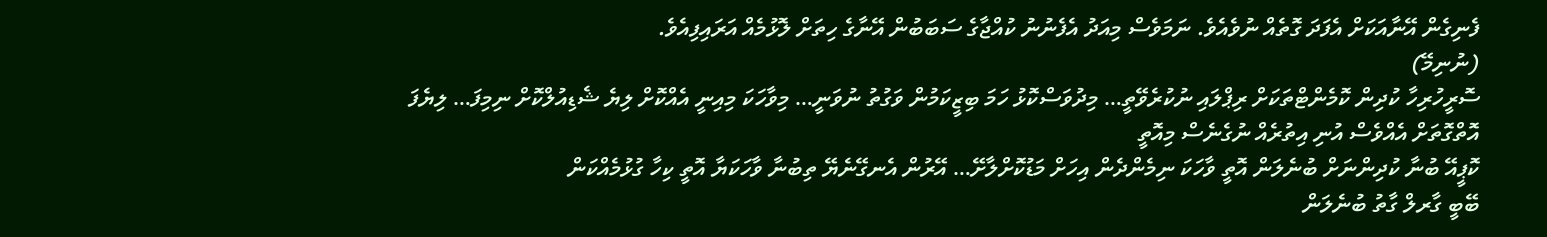ފެނިގެން އޭނާއަކަށް އެފަދަ ގޮތެއް ނުވެއެވެ. ނަމަވެސް މިއަދު އެފެނުނު ކުއްޖާގެ ސަބަބުން އޭނާގެ ހިތަށް ލޮޅުމެއް އަރައިފިއެވެ.
(ނުނިމޭ)
ސޮރީހުރިހާ ކުދިން ކޮމެންޓްތަކަށް ރިޕްލައި ނުކުރެވޭތީ… މިދުވަސްކޮޅު ހަމަ ބިޒީކަމުން ވަގުތު ނުވަނީ… މިވާހަކަ މިއިނީ އެއްކޮށް ލިޔެ ޝެޑިއުލްކޮށް ނިމިފަ… ލިޔެފަ އޮތްގޮތަށް އެއްވެސް އުނި އިތުރެއް ނުގެނެސް މިއޮތީ
ކޮޕީއޭ ބުނާ ކުދިންނަށް ބުނެލަން އޮތީ ވާހަކަ ނިމެންދެން އިހަށް މަޑުކޮށްލާށޭ… އޭރުން އެނގޭނެޔޭ ތިބުނާ ވާހަކަޔާ އޮތީ ކިހާ ގުޅުމެއްކަން
ބޭބީ ގާރލް ގާތު ބުނެލަން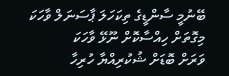ބޭނުމީ ސާންޑީގެ ތިކަހަލަ ޕާސަނަލް ވާހަކަ މިގޮތަށް ހިއްސާކޮށް ނޫޅޭ ވާހަކަ
ވަރަށް ބޮޑަށް ޝުކުރިއްޔާ ހުރިހާ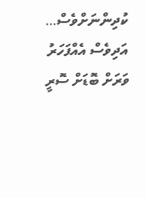ކުދިންނަށްވެސް… އަދިވެސް އެއްފަހަރު ވަރަށް ބޮޑަށް ސޮރީ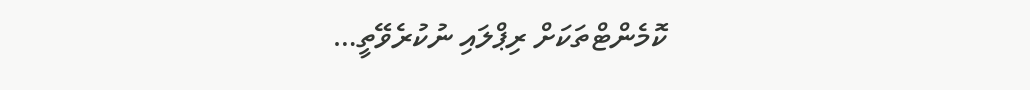ކޮމެންޓްތަކަށް ރިޕްލައި ނުކުރެވޭތީ…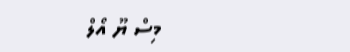މިސް ޔޫ އޯލް